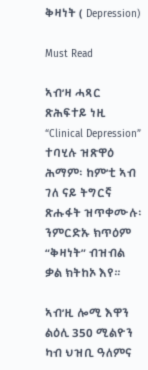ቅዛነት ( Depression)

Must Read

ኣብ’ዛ ሓጻር ጽሕፍተይ ነዚ “Clinical Depression” ተባሂሉ ዝጽዋዕ ሕማም፡ ከም’ቲ ኣብ ገለ ናይ ትግርኛ ጽሑፋት ዝጥቀሙሉ፡ ንምርድኡ ክጥዕም “ቅዛነት” ብዝብል ቃል ክትከኦ እየ።

ኣብ’ዚ ሎሚ እዋን ልዕሊ 350 ሚልዮን ካብ ህዝቢ ዓለምና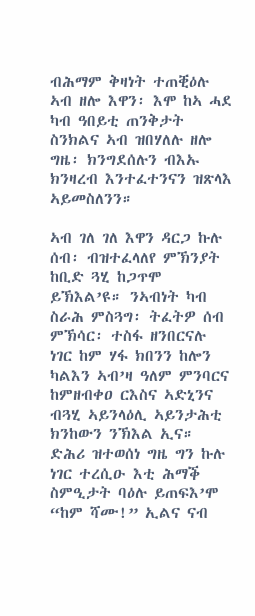ብሕማም ቅዛነት ተጠቒዕሉ ኣብ ዘሎ እዋን፡ እሞ ከኣ ሓደ ካብ ዓበይቲ ጠንቅታት ስንክልና ኣብ ዝበሃለሉ ዘሎ ግዜ፡ ክንግደሰሉን ብእኡ ክንዛረብ እንተፈተንናን ዝጽላእ ኣይመስለንን።

ኣብ ገለ ገለ እዋን ዳርጋ ኩሉ ሰብ፡ ብዝተፈላለየ ምኽንያት ከቢድ ጓሂ ከጋጥሞ ይኽእል’ዩ። ንኣብነት ካብ ስራሕ ምስጓግ፡ ትፈትዎ ሰብ ምኽሳር፡ ተስፋ ዘንበርናሉ ነገር ከም ሃፋ ክበንን ከሎን ካልእን ኣብ’ዛ ዓለም ምንባርና ከምዘብቀዐ ርእስና ኣድኒንና ብጓሂ ኣይንላዕሊ ኣይንታሕቲ ክንከውን ንኽእል ኢና። ድሕሪ ዝተወሰነ ግዜ ግን ኩሉ ነገር ተረሲዑ እቲ ሕማቕ ስምዒታት ባዕሉ ይጠፍእ’ሞ “ከም ሻሙ!” ኢልና ናብ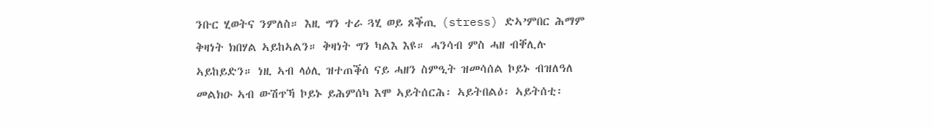ንቡር ሂወትና ንምለስ። እዚ ግን ተራ ጓሂ ወይ ጸቕጢ (stress) ድኣ’ምበር ሕማም ቅዛነት ክበሃል ኣይከኣልን። ቅዛነት ግን ካልእ እዩ። ሓንሳብ ምስ ሓዘ ብቐሊሉ ኣይከይድን። ነዚ ኣብ ላዕሊ ዝተጠቕሰ ናይ ሓዘን ስምዒት ዝመሳሰል ኮይኑ ብዝለዓለ መልክዑ ኣብ ውሽጥኻ ኮይኑ ይሕምሰካ እሞ ኣይትሰርሕ፡ ኣይትበልዕ፡ ኣይትሰቲ፡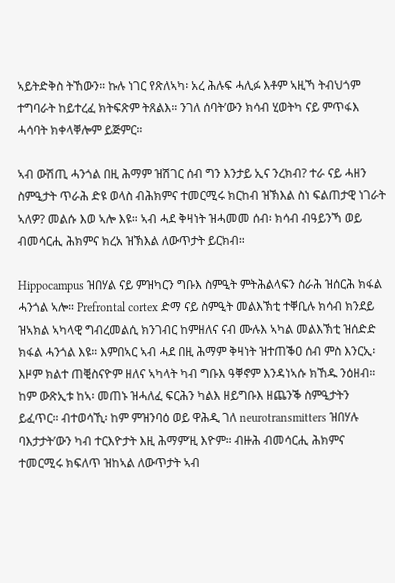ኣይትድቅስ ትኸውን። ኩሉ ነገር የጽለኣካ፡ አረ ሕሉፍ ሓሊፉ እቶም ኣዚኻ ትብህጎም ተግባራት ከይተረፈ ክትፍጽም ትጸልእ። ንገለ ሰባት’ውን ክሳብ ሂወትካ ናይ ምጥፋእ ሓሳባት ክቀላቐሎም ይጅምር።

ኣብ ውሽጢ ሓንጎል በዚ ሕማም ዝሽገር ሰብ ግን እንታይ ኢና ንረክብ? ተራ ናይ ሓዘን ስምዒታት ጥራሕ ድዩ ወላስ ብሕክምና ተመርሚሩ ክርከብ ዝኽእል ስነ ፍልጠታዊ ነገራት ኣለዎ? መልሱ እወ ኣሎ እዩ። ኣብ ሓደ ቅዛነት ዝሓመመ ሰብ፡ ክሳብ ብዓይንኻ ወይ ብመሳርሒ ሕክምና ክረአ ዝኽእል ለውጥታት ይርክብ።

Hippocampus ዝበሃል ናይ ምዝካርን ግቡእ ስምዒት ምትሕልላፍን ስራሕ ዝሰርሕ ክፋል ሓንጎል ኣሎ። Prefrontal cortex ድማ ናይ ስምዒት መልእኽቲ ተቐቢሉ ክሳብ ክንደይ ዝኣክል ኣካላዊ ግብረመልሲ ክንገብር ከምዘለና ናብ ሙሉእ ኣካል መልእኽቲ ዝሰድድ ክፋል ሓንጎል እዩ። እምበኣር ኣብ ሓደ በዚ ሕማም ቅዛነት ዝተጠቕዐ ሰብ ምስ እንርኢ፡ እዞም ክልተ ጠቒስናዮም ዘለና ኣካላት ካብ ግቡእ ዓቐኖም እንዳነኣሱ ክኸዱ ንዕዘብ። ከም ውጽኢቱ ከኣ፡ መጠኑ ዝሓለፈ ፍርሕን ካልእ ዘይግቡእ ዘጨንቕ ስምዒታትን ይፈጥር። ብተወሳኺ፡ ከም ምዝንባዕ ወይ ዋሕዲ ገለ neurotransmitters ዝበሃሉ ባእታታት’ውን ካብ ተርእዮታት እዚ ሕማም’ዚ እዮም። ብዙሕ ብመሳርሒ ሕክምና ተመርሚሩ ክፍለጥ ዝከኣል ለውጥታት ኣብ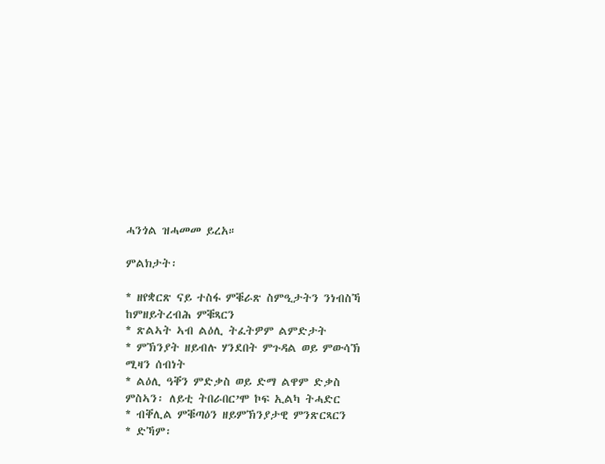ሓንጎል ዝሓመመ ይረአ።

ምልክታት፡

* ዘየቋርጽ ናይ ተስፋ ምቑራጽ ስምዒታትን ንነብስኻ ከምዘይትረብሕ ምቑጻርን
* ጽልኣት ኣብ ልዕሊ ትፈትዎም ልምድታት
* ምኽንያት ዘይብሉ ሃንደበት ምጉዳል ወይ ምውሳኽ ሚዛን ሰብነት
* ልዕሊ ዓቐን ምድቃስ ወይ ድማ ልዋም ድቃስ ምስኣን፡ ለይቲ ትበራበር’ሞ ኮፍ ኢልካ ትሓድር
* ብቐሊል ምቑጣዕን ዘይምኽንያታዊ ምንጽርጻርን
* ድኻም፡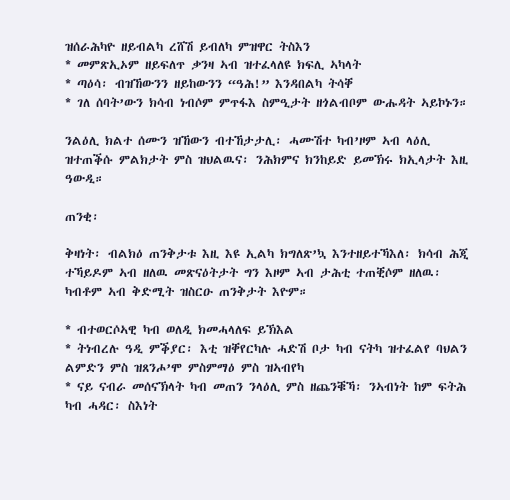ዝሰራሕካዮ ዘይብልካ ረሸሽ ይብለካ ምዝዋር ትስእን
* መምጽኢኦም ዘይፍለጥ ቃንዛ ኣብ ዝተፈላለዩ ክፍሊ ኣካላት
* ጣዕሳ፡ ብዝኸውንን ዘይከውንን “ዓሕ!” እንዳበልካ ትሳቐ
* ገለ ሰባት’ውን ክሳብ ነብሶም ምጥፋእ ስምዒታት ዘጎልብቦም ውሑዳት ኣይኮኑን።

ንልዕሊ ክልተ ሰሙን ዝኸውን ብተኸታታሊ፡ ሓሙሽተ ካብ’ዞም ኣብ ላዕሊ ዝተጠቕሱ ምልክታት ምስ ዝህልዉና፡ ንሕክምና ክንከይድ ይመኽሩ ክኢላታት እዚ ዓውዲ።

ጠንቂ፡

ቅዛነት፡ ብልክዕ ጠንቅታቱ እዚ እዩ ኢልካ ክግለጽ’ኳ እንተዘይተኻእለ፡ ክሳብ ሕጂ ተኻይዶም ኣብ ዘለዉ መጽናዕትታት ግን እዞም ኣብ ታሕቲ ተጠቒሶም ዘለዉ፡ ካብቶም ኣብ ቅድሚት ዝስርዑ ጠንቅታት እዮም።

* ብተወርሶኣዊ ካብ ወለዲ ክመሓላለፍ ይኽእል
* ትነብረሉ ዓዲ ምቕያር፡ እቲ ዝቐየርካሉ ሓድሽ ቦታ ካብ ናትካ ዝተፈልየ ባህልን ልምድን ምስ ዝጸንሖ’ሞ ምስምማዕ ምስ ዝኣብየካ
* ናይ ናብራ መሰናኽላት ካብ መጠን ንላዕሊ ምስ ዘጨንቑኻ፡ ንኣብነት ከም ፍትሕ ካብ ሓዳር፡ ስእነት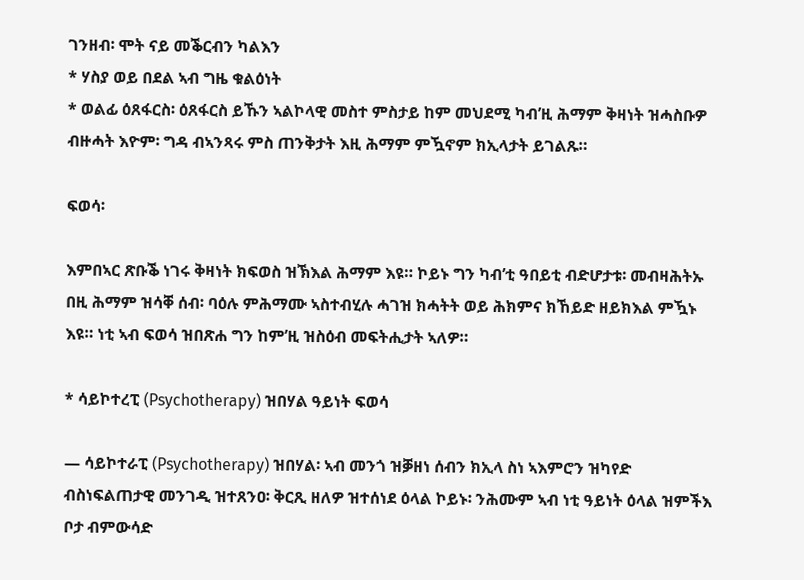ገንዘብ፡ ሞት ናይ መቕርብን ካልእን
* ሃስያ ወይ በደል ኣብ ግዜ ቁልዕነት
* ወልፊ ዕጸፋርስ፡ ዕጸፋርስ ይኹን ኣልኮላዊ መስተ ምስታይ ከም መህደሚ ካብ’ዚ ሕማም ቅዛነት ዝሓስቡዎ ብዙሓት እዮም፡ ግዳ ብኣንጻሩ ምስ ጠንቅታት እዚ ሕማም ምዃኖም ክኢላታት ይገልጹ።

ፍወሳ፡

እምበኣር ጽቡቕ ነገሩ ቅዛነት ክፍወስ ዝኽእል ሕማም እዩ። ኮይኑ ግን ካብ’ቲ ዓበይቲ ብድሆታቱ፡ መብዛሕትኡ በዚ ሕማም ዝሳቐ ሰብ፡ ባዕሉ ምሕማሙ ኣስተብሂሉ ሓገዝ ክሓትት ወይ ሕክምና ክኸይድ ዘይክእል ምዃኑ እዩ። ነቲ ኣብ ፍወሳ ዝበጽሐ ግን ከም’ዚ ዝስዕብ መፍትሒታት ኣለዎ።

* ሳይኮተረፒ (Psychotherapy) ዝበሃል ዓይነት ፍወሳ

— ሳይኮተራፒ (Psychotherapy) ዝበሃል፡ ኣብ መንጎ ዝቓዘነ ሰብን ክኢላ ስነ ኣእምሮን ዝካየድ ብስነፍልጠታዊ መንገዲ ዝተጸንዐ፡ ቅርጺ ዘለዎ ዝተሰነደ ዕላል ኮይኑ፡ ንሕሙም ኣብ ነቲ ዓይነት ዕላል ዝምችእ ቦታ ብምውሳድ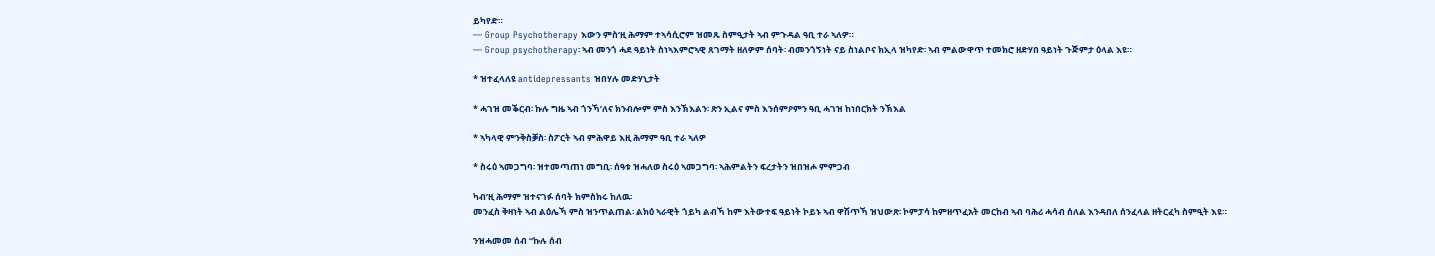ይካየድ።
— Group Psychotherapy እውን ምስ’ዚ ሕማም ተኣሳሲሮም ዝመጹ ስምዒታት ኣብ ምጉዳል ዓቢ ተራ ኣለዎ።
— Group psychotherapy፡ ኣብ መንጎ ሓደ ዓይነት ስነኣእምሮኣዊ ጸገማት ዘለዎም ሰባት፡ ብመንጎኝነት ናይ ስነልቦና ክኢላ ዝካየድ፡ ኣብ ምልውዋጥ ተመክሮ ዘድሃበ ዓይነት ጉጅምታ ዕላል እዩ።

* ዝተፈላለዩ antidepressants ዝበሃሉ መድሃኒታት

* ሓገዝ መቕርብ፡ ኩሉ ግዜ ኣብ ጎንኻ’ለና ክንብሎም ምስ እንኽእልን፡ ጽን ኢልና ምስ እንሰምዖምን ዓቢ ሓገዝ ከነበርክት ንኽእል

* ኣካላዊ ምንቅስቓስ፡ ስፖርት ኣብ ምሕዋይ እዚ ሕማም ዓቢ ተራ ኣለዎ

* ስሩዕ ኣመጋግባ፡ ዝተመጣጠነ መግቢ፡ ሰዓቱ ዝሓለወ ስሩዕ ኣመጋግባ፡ ኣሕምልትን ፍረታትን ዝበዝሖ ምምጋብ

ካብ’ዚ ሕማም ዝተናገፉ ሰባት ክምስክሩ ከለዉ፡
መንፈስ ቅዛነት ኣብ ልዕሌኻ ምስ ዝንጥልጠል፡ ልክዕ ኣራዊት ጎይካ ልብኻ ከም እትውተፍ ዓይነት ኮይኑ ኣብ ዋሽጥኻ ዝህውጽ፡ ኮምፓሳ ከምዘጥፈአት መርከብ ኣብ ባሕሪ ሓሳብ ሰለል እንዳበለ ሰንፈላል ዘትርፈካ ስምዒት እዩ።

ንዝሓመመ ሰብ “ኩሉ ሰብ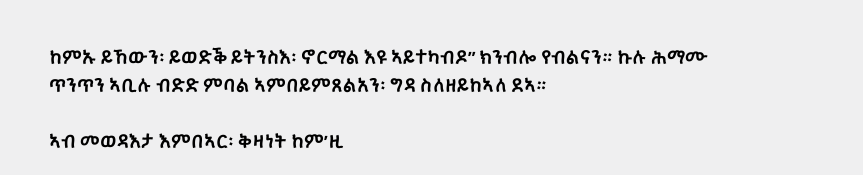ከምኡ ይኸውን፡ ይወድቕ ይትንስእ፡ ኖርማል እዩ ኣይተካብዶ” ክንብሎ የብልናን። ኩሉ ሕማሙ ጥንጥን ኣቢሉ ብድድ ምባል ኣምበይምጸልአን፡ ግዳ ስለዘይከኣለ ደኣ።

ኣብ መወዳእታ እምበኣር፡ ቅዛነት ከም’ዚ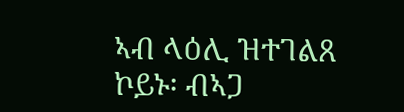ኣብ ላዕሊ ዝተገልጸ ኮይኑ፡ ብኣጋ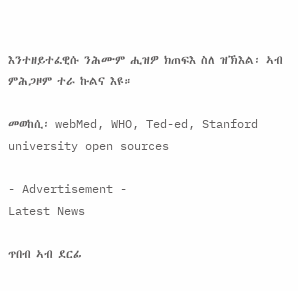እንተዘይተፈዊሱ ንሕሙም ሒዝዎ ክጠፍእ ስለ ዝኽእል፡ ኣብ ምሕጋዞም ተራ ኩልና እዩ።

መወከሲ፡ webMed, WHO, Ted-ed, Stanford university open sources

- Advertisement -
Latest News

ጥበብ ኣብ ደርፊ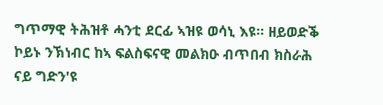ግጥማዊ ትሕዝቶ ሓንቲ ደርፊ ኣዝዩ ወሳኒ እዩ። ዘይወድቕ ኮይኑ ንኽነብር ከኣ ፍልስፍናዊ መልክዑ ብጥበብ ክስራሕ ናይ ግድን'ዩ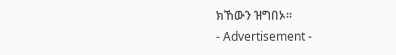ክኸውን ዝግበኦ።
- Advertisement -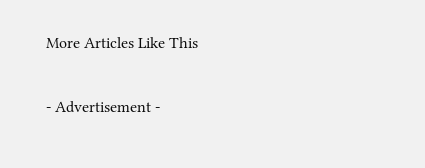More Articles Like This

- Advertisement -